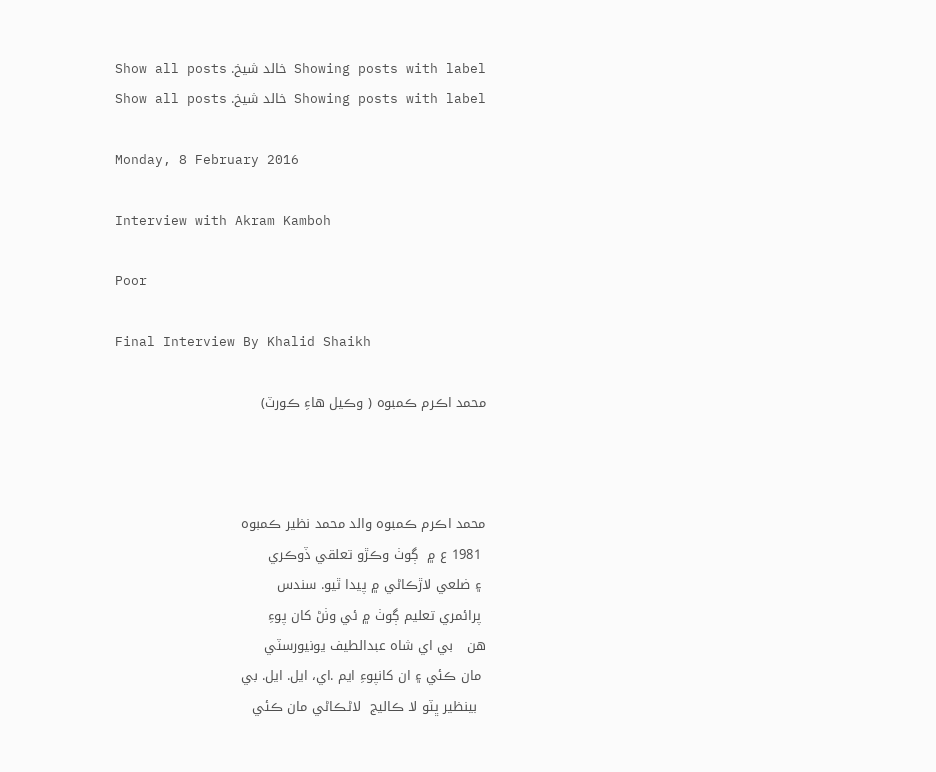Showing posts with label خالد شيخ. Show all posts
Showing posts with label خالد شيخ. Show all posts

Monday, 8 February 2016

Interview with Akram Kamboh

Poor

Final Interview By Khalid Shaikh

محمد اڪرم ڪمبوه ( وڪيل هاءِ ڪورٽ)



محمد اڪرم ڪمبوه والد محمد نظير ڪمبوه
 1981 ع ۾  ڳوٺ وڪڙو تعلقي ڏوڪري
 ۽ ضلعي لاڙڪاڻي ۾ پيدا ٿيو. سندس
 پرائمري تعليم ڳوٺ ۾ ئي وٺڻ کان پوءِ
هن   بي اي شاه عبدالطيف يونيورسٽي
 مان ڪئي ۽ ان کانپوءِ ايم .اي، ايل. ايل. بي
  بينظير ڀٽو لا ڪاليج  لاڻڪاڻي مان ڪئي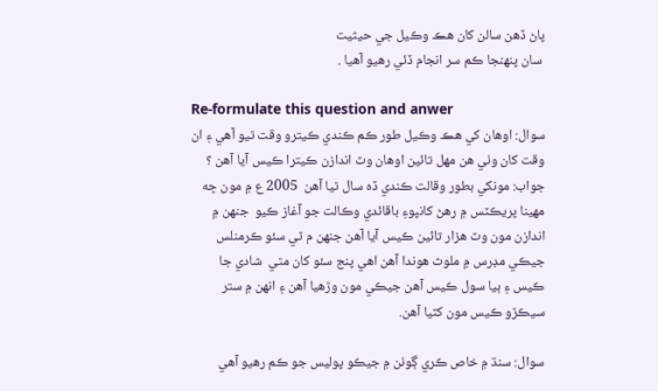پاڻ ڏهن سالن کان هڪ وڪيل جي حيثيت
 سان پنهنجا ڪم سر انجام ڏئي رهيو آهيا .

Re-formulate this question and anwer
سوال: اوهان کي هڪ وڪيل طور ڪم ڪندي ڪيترو وقت ٿيو آهي ۽ ان وقت کان وٺي هن مهل تائين اوهان وٽ اندازن ڪيترا ڪيس آيا آهن ؟
جواب: مونکي بطور وقالت ڪندي ڏه سال ٿيا آهن  2005 ع ۾ مون ڇه مهينا پريڪٽس ۾ رهڻ کانپوءِ باقائدي وڪالت جو آغاز ڪيو  جنهن ۾ اندازن مون وٽ هزار تائين ڪيس آيا آهن جنهن م ٽي سئو ڪرمنلس جيڪي مڊرس ۾ ملوث هوندا آهن اهي پنج سئو کان مٿي  شادي جا ڪيس ۽ ٻيا سول ڪيس آهن جيڪي مون وڙهيا آهن ۽ انهن ۾ ستر سيڪڙو ڪيس مون کٽيا آهن.

سوال: سنڌ ۾ خاص ڪري ڳوٺن ۾ جيڪو پوليس جو ڪم رهيو آهي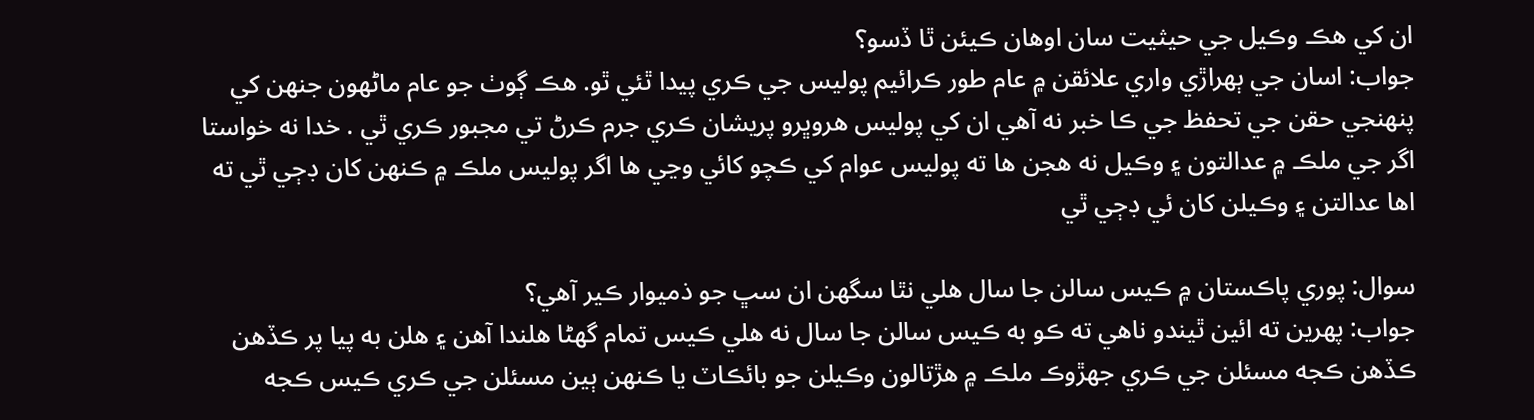ان کي هڪ وڪيل جي حيثيت سان اوهان ڪيئن ٿا ڏسو؟
جواب: اسان جي ٻهراڙي واري علائقن ۾ عام طور ڪرائيم پوليس جي ڪري پيدا ٿئي ٿو. هڪ ڳوٺ جو عام ماڻهون جنهن کي پنهنجي حقن جي تحفظ جي ڪا خبر نه آهي ان کي پوليس هروڀرو پريشان ڪري جرم ڪرڻ تي مجبور ڪري ٿي . خدا نه خواستا اگر جي ملڪ ۾ عدالتون ۽ وڪيل نه هجن ها ته پوليس عوام کي ڪچو کائي وڃي ها اگر پوليس ملڪ ۾ ڪنهن کان ڊڄي ٿي ته اها عدالتن ۽ وڪيلن کان ئي ڊڄي ٿي

سوال: پوري پاڪستان ۾ ڪيس سالن جا سال هلي نٿا سگهن ان سڀ جو ذميوار ڪير آهي؟
جواب: پهرين ته ائين ٿيندو ناهي ته ڪو به ڪيس سالن جا سال نه هلي ڪيس تمام گهڻا هلندا آهن ۽ هلن به پيا پر ڪڏهن ڪڏهن ڪجه مسئلن جي ڪري جهڙوڪ ملڪ ۾ هڙتالون وڪيلن جو بائڪاٽ يا ڪنهن ٻين مسئلن جي ڪري ڪيس ڪجه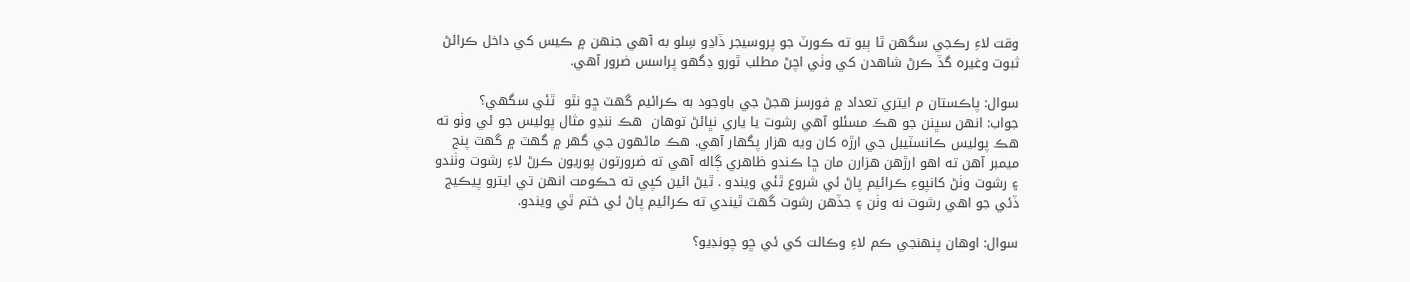وقت لاءِ رڪجي سگهن ٿا ٻيو ته ڪورٽ جو پروسيجر ڏاڍو سِلو به آهي جنهن ۾ ڪيس کي داخل ڪرائڻ ثبوت وغيره گڏ ڪرڻ شاهدن کي وٺي اچڻ مطلب ٿورو ڊگهو پراسس ضرور آهي.

سوال: پاڪستان م ايتري تعداد ۾ فورسز هجڻ جي باوجود به ڪرائيم گهٽ ڇو نٿو  ٿئي سگهي؟
جواب: انهن سڀنن جو هڪ مسئلو آهي رشوت يا ياري نڀائڻ توهان  هڪ ننڍو مثال پوليس جو ئي وٺو ته هڪ پوليس ڪانسٽيبل جي ارڙه کان ويه هزار پگهار آهي. هڪ ماڻهون جي گهر ۾ گهٽ ۾ گهٽ پنج ميمبر آهن ته اهو ارڙهن هزارن مان ڇا ڪندو ظاهري ڳاله آهي ته ضرورتون پوريون ڪرڻ لاءِ رشوت وٺندو ۽ رشوت وٺڻ کانپوءِ ڪرائيم پاڻ ئي شروع ٿئي ويندو . ٿيڻ ائين کپي ته حڪومت انهن تي ايترو پيڪيج ڏئي جو اهي رشوت نه وٺن ۽ جڏهن رشوت گهٽ ٿيندي ته ڪرائيم پاڻ ئي ختم ٿي ويندو.

سوال: اوهان پنهنجي ڪم لاءِ وڪالت کي ئي ڇو چونڊيو؟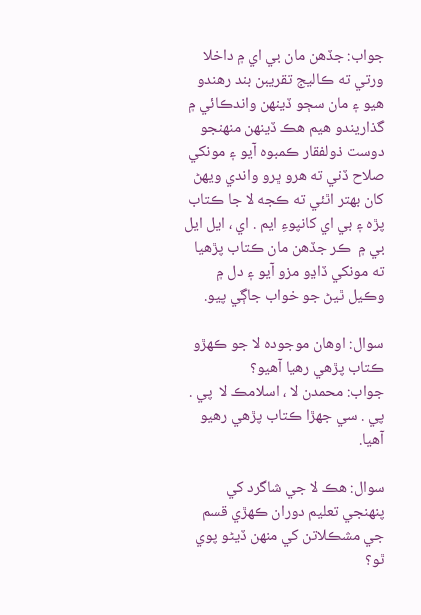جواب: جڏهن مان بي اي ۾ داخلا ورتي ته ڪاليج تقريبن بند رهندو هيو ۽ مان سڄو ڏينهن واندڪائي ۾ گذاريندو هيم هڪ ڏينهن منهنجو دوست ذولفقار ڪمبوه آيو ۽ مونکي صلاح ڏني ته هرو ڀرو واندي ويهڻ کان بهتر اٿئي ته ڪجه لا جا ڪتاب پڙه ۽ بي اي کانپوءِ ايم . اي ، ايل ايل بي ۾  ڪر جڏهن مان ڪتاب پڙهيا ته مونکي ڏاڍو مزو آيو ۽ دل ۾ وڪيل ٿيڻ جو خواب جاڳي پيو.

سوال: اوهان موجوده لا جو ڪهڙو ڪتاب پڙهي رهيا آهيو؟
جواب: محمدن لا ، اسلامڪ لا  پي . پي . سي جهڙا ڪتاب پڙهي رهيو آهيا.

سوال: هڪ لا جي شاگرد کي پنهنجي تعليم دوران ڪهڙي قسم جي مشڪلاتن کي منهن ڏيڻو پوي ٿو؟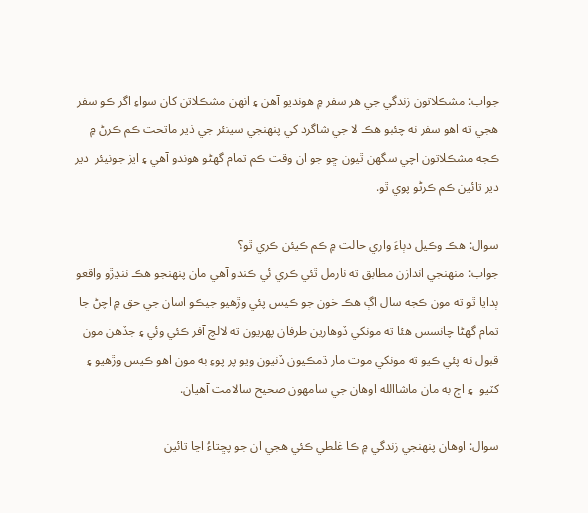جواب: مشڪلاتون زندگي جي هر سفر ۾ هونديو آهن ۽ انهن مشڪلاتن کان سواءِ اگر ڪو سفر هجي ته اهو سفر نه چئبو هڪ لا جي شاگرد کي پنهنجي سينئر جي ذير ماتحت ڪم ڪرڻ ۾ ڪجه مشڪلاتون اچي سگهن ٿيون ڇو جو ان وقت ڪم تمام گهڻو هوندو آهي ۽ ايز جونيئر  دير دير تائين ڪم ڪرڻو پوي ٿو.

سوال: هڪ وڪيل دٻاءَ واري حالت ۾ ڪم ڪيئن ڪري ٿو؟
جواب: منهنجي اندازن مطابق ته نارمل ٿئي ڪري ئي ڪندو آهي مان پنهنجو هڪ ننڍڙو واقعو ٻدايا ٿو ته مون ڪجه سال اڳ هڪ خون جو ڪيس پئي وڙهيو جيڪو اسان جي حق ۾ اچڻ جا تمام گهڻا چانسس هئا ته مونکي ڏوهارين طرفان پهريون ته لالچ آفر ڪئي وئي ۽ جڏهن مون قبول نه پئي ڪيو ته مونکي موت مار ڌمڪيون ڏنيون ويو پر پوءِ به مون اهو ڪيس وڙهيو ۽ کٽيو  ۽ اڄ به مان ماشاالله اوهان جي سامهون صحيح سالامت آهيان.

سوال: اوهان پنهنجي زندگي ۾ ڪا غلطي ڪئي هجي ان جو پڇتاءُ اڃا تائين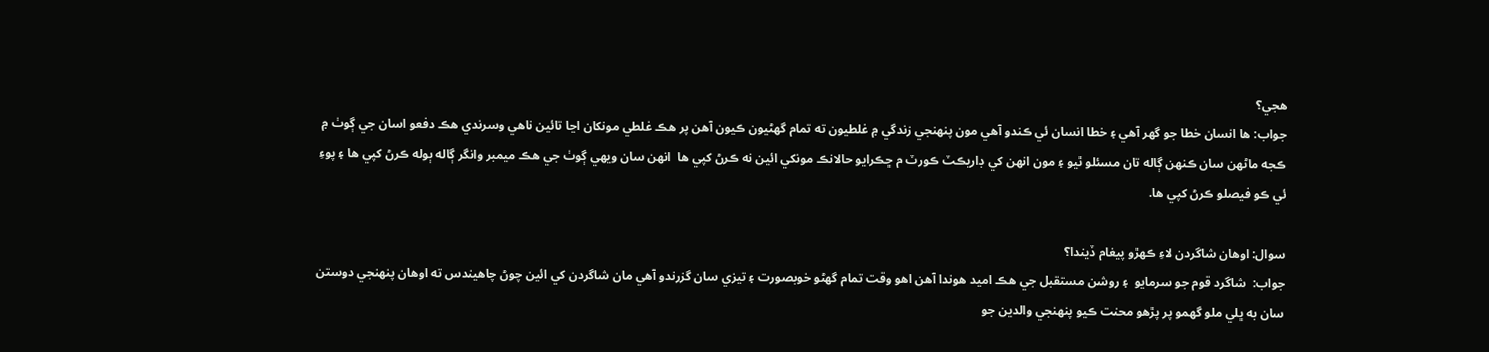هجي؟
جواب: ها انسان خطا جو گهر آهي ۽ خطا انسان ئي ڪندو آهي مون پنهنجي زندگي ۾ غلطيون ته تمام گهڻيون ڪيون آهن پر هڪ غلطي مونکان اڃا تائين ناهي وسرندي هڪ دفعو اسان جي ڳوٺ ۾ ڪجه ماڻهن سان ڪنهن ڳاله تان مسئلو ٿيو ۽ مون انهن کي ڊاريڪٽ ڪورٽ م ڇڪرايو حالانڪ مونکي ائين نه ڪرڻ کپي ها  انهن سان ويهي ڳوٺ جي هڪ ميمبر وانگر ڳاله ٻوله ڪرڻ کپي ها ۽ پوءِ ئي ڪو فيصلو ڪرڻ کپي ها.

سوال: اوهان شاگردن لاءِ ڪهڙو پيغام ڏيندا؟
جواب:  شاگرد قوم جو سرمايو  ۽ روشن مستقبل جي هڪ اميد هوندا آهن اهو وقت تمام گهڻو خوبصورت ۽ تيزي سان گزرندو آهي مان شاگردن کي ائين چوڻ چاهيندس ته اوهان پنهنجي دوستن سان به ڀلي ملو گهمو پر پڙهو محنت ڪيو پنهنجي والدين جو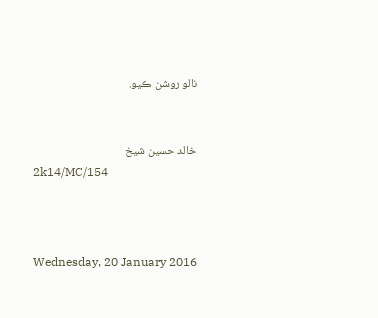نالو روشن ڪيو.


خالد حسين شيخ
2k14/MC/154



Wednesday, 20 January 2016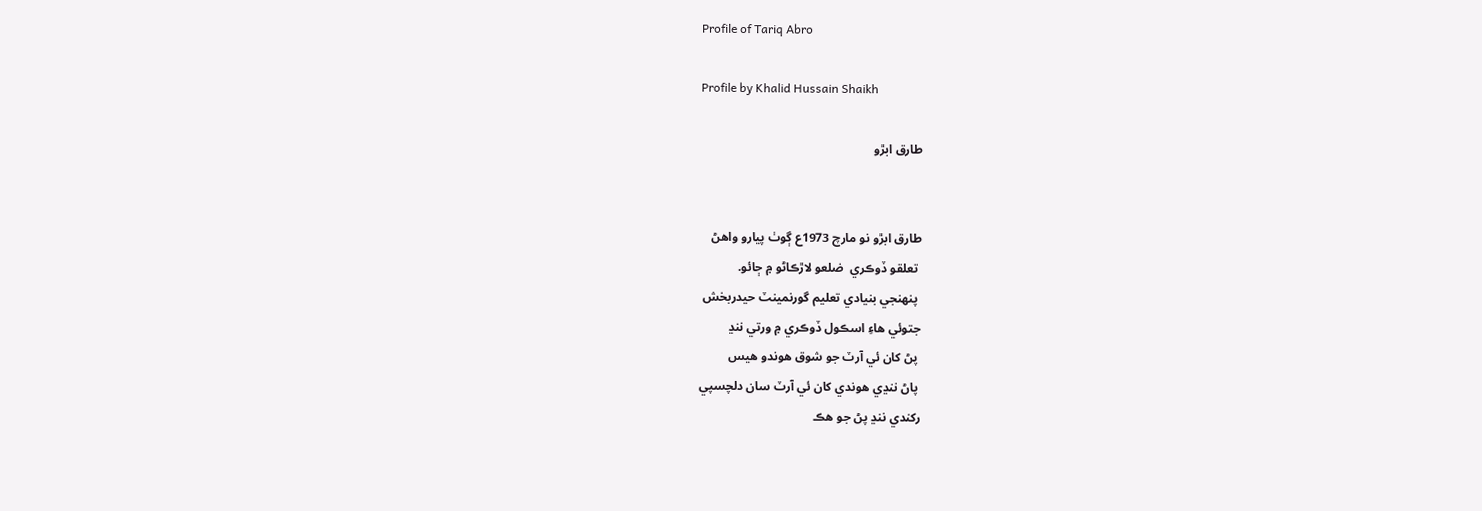Profile of Tariq Abro

Profile by Khalid Hussain Shaikh

طارق ابڙو


طارق ابڙو نو مارچ 1973ع ڳوٺ پيارو واهڻ
 تعلقو ڏوڪري  ضلعو لاڙڪاڻو ۾ ڄائو.
 پنهنجي بنيادي تعليم گورنمينٽ حيدربخش
جتوئي هاءِ اسڪول ڏوڪري ۾ ورتي ننڍ
 پڻ کان ئي آرٽ جو شوق هوندو هيس
 پاڻ ننڍي هوندي کان ئي آرٽ سان دلچسپي
رکندي ننڍ پڻ جو هڪ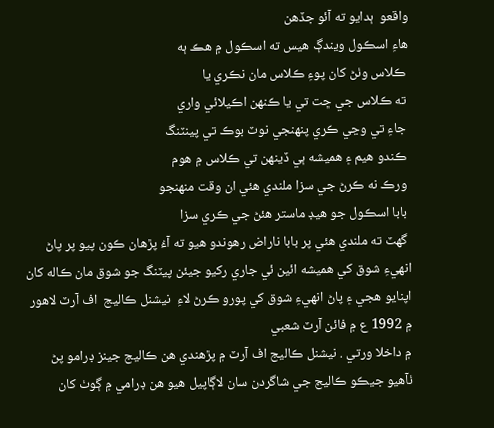واقعو  ٻدايو ته آئو جڏهن
هاءِ اسڪول ويندڳ هيس ته اسڪول ۾ هڪ ٻه
 ڪلاس وٺڻ کان پوءِ ڪلاس مان نڪري يا
 ته ڪلاس جي ڇت تي يا ڪنهن اڪيلائي واري
 جاءِ تي وڃي ڪري پنهنجي نوٽ بوڪ تي پينٽنگ
 ڪندو هيم ۽ هميشه ٻي ڏينهن تي ڪلاس ۾ هوم
 ورڪ نه ڪرڻ جي سزا ملندي هئي ان وقت منهنجو
 بابا اسڪول جو هيڊ ماستر هئڻ جي ڪري سزا
 گهٽ ته ملندي هئي پر بابا ناراض رهوندو هيو ته آءُ پڙهان ڪون پيو پر پاڻ انهيءِ شوق کي هميشه ائين ئي جاري رکيو جيئن پيٽنگ جو شوق مان ڪاله کان اپنايو هجي ۽ پاڻ انهيءِ شوق کي پورو ڪرڻ لاءِ  نيشنل ڪاليج  اف آرٽ لاهور  ۾ 1992 ع ۾ فائن آرٽ شعبي
۾ داخلا ورتي . نيشنل ڪاليج اف آرٽ ۾ پڙهندي هن ڪاليج جينز ڊرامو پڻ ٺآهيو جيڪو ڪاليج جي شاگردن سان لاڳاپيل هيو هن ڊرامي ۾ ڳوٺ کان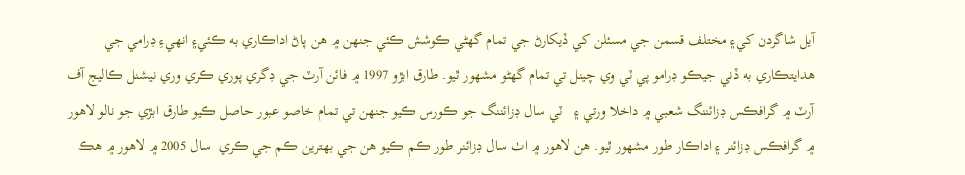آيل شاگردن کي۽ مختلف قسمن جي مسئلن کي ڏيکارڻ جي تمام گهڻي ڪوشش ڪئي جنهن ۾ هن پاڻ اداڪاري به ڪئي۽ انهيءِ ڊرامي جي  هدايتڪاري به ڏني جيڪو ڊرامو پي ٽي وي چينل تي تمام گهڻو مشهور ٿيو. طارق ابڙو 1997 ۾ فائن آرٽ جي ڊگري پوري ڪري وري نيشنل ڪاليج آف آرٽ ۾ گرافڪس ڊزائننگ شعبي ۾ داخلا ورتي ۽   ٽي سال ڊزائننگ جو ڪورس ڪيو جنهن تي تمام خاصو عبور حاصل ڪيو طارق ابڙي جو نالو لاهور ۾ گرافڪس ڊزائنر ۽ اداڪار طور مشهور ٿيو. هن لاهور ۾ اٺ سال ڊزائنر طور ڪم ڪيو هن جي بهترين ڪم جي ڪري  سال 2005 ۾ لاهور ۾ هڪ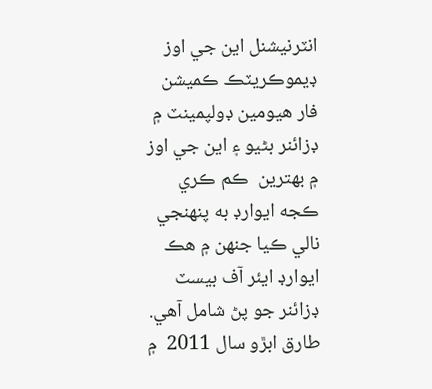انٽرنيشنل اين جي اوز ڊيموڪريٽڪ ڪميشن فار هيومين ڊولپمينٽ ۾ ڊزائنر بڻيو ۽ اين جي اوز ۾ بهترين  ڪم ڪري ڪجه ايوارڊ به پنهنجي نالي ڪيا جنهن ۾ هڪ ايوارڊ ايئر آف بيسٽ ڊزائنر جو پڻ شامل آهي.
طارق ابڙو سال 2011  ۾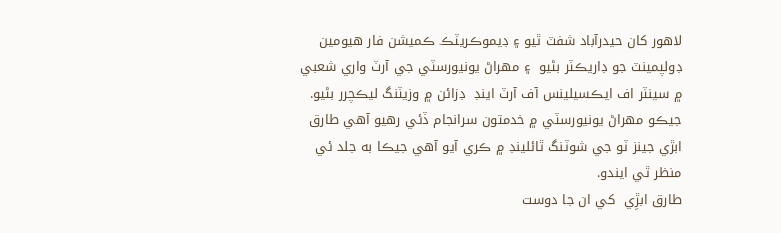لاهور کان حيدرآباد شفٽ ٿيو ۽ ڊيموڪريٽڪ ڪميشن فار هيومين ڊولپمينٽ جو ڊاريڪٽر بڻيو  ۽ مهراڻ يونيورسٽي جي آرٽ واري شعبي ۾ سينٽر اف ايڪسيلينس آف آرٽ اينڊ  ڊزائن ۾ وزيٽنگ ليڪچرر بڻيو.  جيڪو مهراڻ يونيورسٽي ۾ خدمتون سرانجام ڏئي رهيو آهي طارق ابڙي جينز ٽو جي شوٽنگ ٿائلينڊ ۾ ڪري آيو آهي جيڪا به جلد ئي منظر ٿي ايندو.
طارق ابڙِي  کي ان جا دوست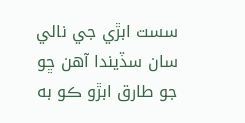سست ابڙي جي نالي سان سڏيندا آهن ڇو جو طارق ابڙو ڪو به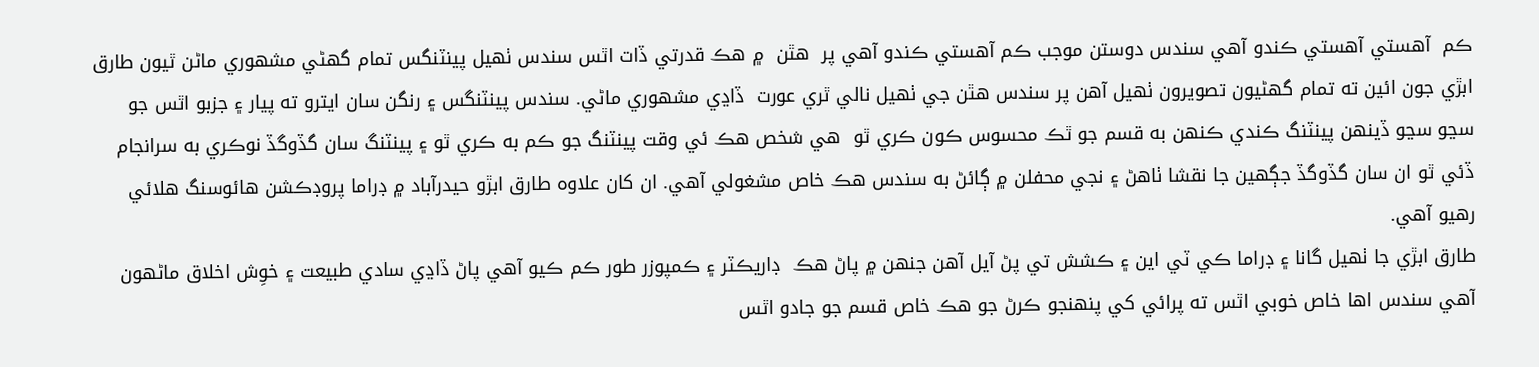ڪم  آهستي آهستي ڪندو آهي سندس دوستن موجب ڪم آهستي ڪندو آهي پر  هٿن  ۾ هڪ قدرتي ڏات اٿس سندس ٺهيل پينٽنگس تمام گهڻي مشهوري ماڻن ٿيون طارق ابڙي جون ائين ته تمام گهڻيون تصويرون ٺهيل آهن پر سندس هٿن جي ٺهيل نالي ٿري عورت  ڏاڍي مشهوري ماڻي. سندس پينٽنگس ۽ رنگن سان ايترو ته پيار ۽ جزبو اٿس جو سڃو سڃو ڏينهن پينٽنگ ڪندي ڪنهن به قسم جو ٿڪ محسوس ڪون ڪري ٿو  هي شخص هڪ ئي وقت پينٽنگ جو ڪم به ڪري ٿو ۽ پينٽنگ سان گڏوگڏ نوڪري به سرانجام ڏئي ٿو ان سان گڏوگڏ جڳهين جا نقشا ٺاهڻ ۽ نجي محفلن ۾ ڳائڻ به سندس هڪ خاص مشغولي آهي. ان کان علاوه طارق ابڙو حيدرآباد ۾ ڊراما پروڊڪشن هائوسنگ هلائي رهيو آهي.
طارق ابڙي جا ٺهيل گانا ۽ ڊراما ڪي ٽي اين ۽ ڪشش تي پڻ آيل آهن جنهن ۾ پاڻ هڪ  ڊاريڪٽر ۽ ڪمپوزر طور ڪم ڪيو آهي پاڻ ڏاڍي سادي طبيعت ۽ خوِش اخلاق ماڻهون آهي سندس اها خاص خوبي اٿس ته پرائي کي پنهنجو ڪرڻ جو هڪ خاص قسم جو جادو اٿس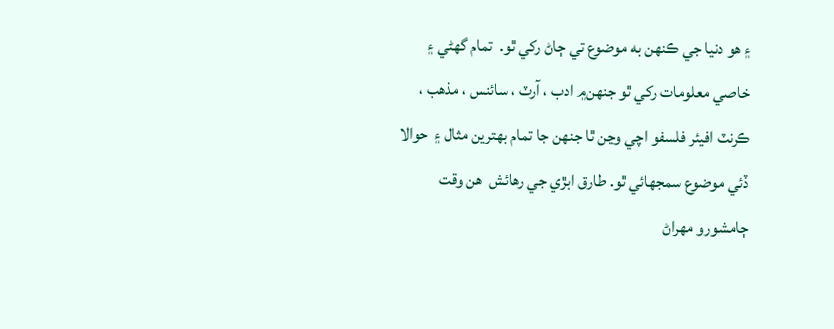۽ هو دنيا جي ڪنهن به موضوع تي ڄاڻ رکي ٿو.  تمام گهڻي ۽ خاصي معلومات رکي ٿو جنهن۾ ادب ، آرٽ ، سائنس ، مذهب ، ڪرنٽ افيئر فلسفو اچي وڃن ٿا جنهن جا تمام بهترين مثال ۽  حوالا ڏئي موضوع سمجهائي ٿو. طارق ابڙي جي رهائش  هن وقت ڄامشورو مهراڻ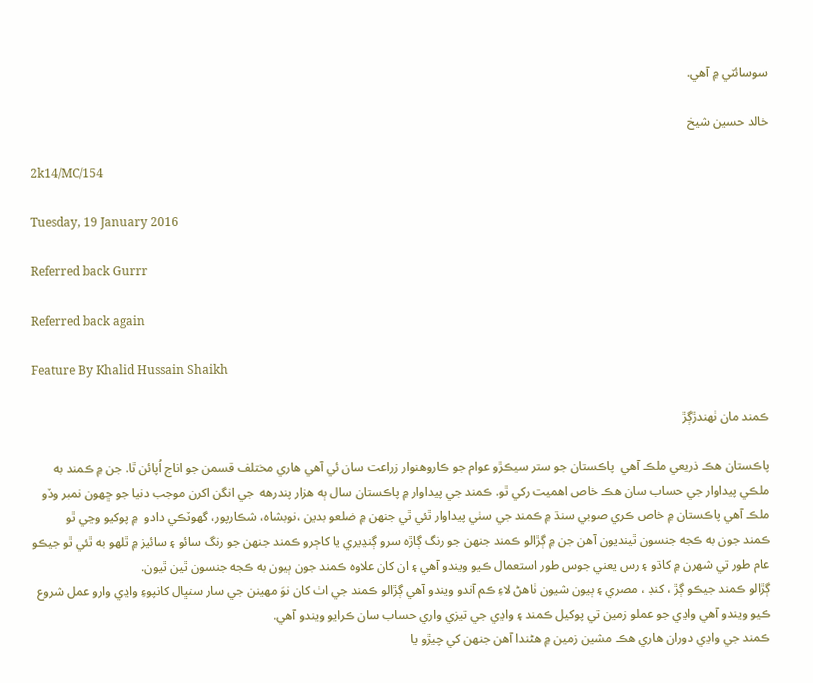سوسائٽي ۾ آهي.

خالد حسين شيخ

2k14/MC/154

Tuesday, 19 January 2016

Referred back Gurrr

Referred back again

Feature By Khalid Hussain Shaikh

ڪمند مان ٺهندڙڳڙ

پاڪستان هڪ ذريعي ملڪ آهي  پاڪستان جو ستر سيڪڙو عوام جو ڪاروهنوار زراعت سان ئي آهي هاري مختلف قسمن جو اناج اُپائن ٿا. جن ۾ ڪمند به ملڪي پيداوار جي حساب سان هڪ خاص اهميت رکي ٿو. ڪمند جي پيداوار ۾ پاڪستان سال ٻه هزار پندرهه  جي انگن اکرن موجب دنيا جو ڇهون نمبر وڏو ملڪ آهي پاڪستان ۾ خاص ڪري صوبي سنڌ ۾ ڪمند جي سٺي پيداوار ٿئي ٿي جنهن ۾ ضلعو بدين ،نوبشاه، شڪارپور، گهوٽڪي دادو  ۾ پوکيو وڃي ٿو
ڪمند جون به ڪجه جنسون ٿينديون آهن جن ۾ ڳڙالو ڪمند جنهن جو رنگ ڳاڙه سرو ڳنڍيري يا کاڄرو ڪمند جنهن جو رنگ سائو ۽ سائيز ۾ ٿلهو به ٿئي ٿو جيڪو عام طور تي شهرن ۾ کاڌو ۽ رس يعني جوس طور استعمال ڪيو ويندو آهي ۽ ان کان علاوه ڪمند جون ٻيون به ڪجه جنسون ٿين ٿيون.
ڳڙالو ڪمند جيڪو ڳڙ ، کنڊ ، مصري ۽ ٻيون شيون ٺاهڻ لاءِ ڪم آندو ويندو آهي ڳڙالو ڪمند جي اٺ کان نوَ مهينن جي سار سنڀال کانپوءِ واڍي وارو عمل شروع ڪيو ويندو آهي واڍي جو عملو زمين تي پوکيل ڪمند ۽ واڍي جي تيزي واري حساب سان ڪرايو ويندو آهي.
ڪمند جي واڍي دوران هاري هڪ مشين زمين ۾ هڻندا آهن جنهن کي چيڙو يا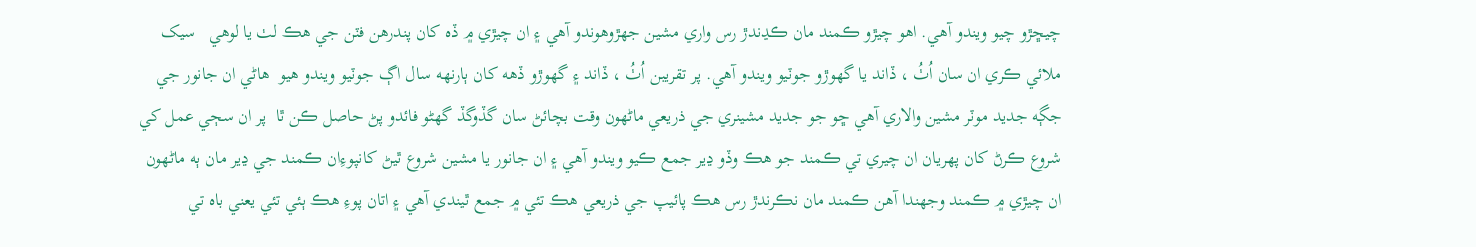چيڇڙو چيو ويندو آهي. اهو چيڙو ڪمند مان ڪڍندڙ رس واري مشين جهڙوهوندو آهي ۽ ان چيڙي ۾ ڏه کان پندرهن فٽن جي هڪ لٺ يا لوهي   سيک ملائي ڪري ان سان اُٺُ ، ڏاند يا گهوڙو جوٽيو ويندو آهي. پر تقريبن اُٺُ ، ڏاند ۽ گهوڙو ڏهه کان ٻارنهه سال اڳ جوٽيو ويندو هيو  هاڻي ان جانور جي جڳه جديد موٽر مشين والاري آهي ڇو جو جديد مشينري جي ذريعي ماڻهون وقت بچائڻ سان گڏوگڏ گهڻو فائدو پڻ حاصل ڪن ٿا  پر ان سڄي عمل کي شروع ڪرڻ کان پهريان ان چيري تي ڪمند جو هڪ وڏو ڍير جمع ڪيو ويندو آهي ۽ ان جانور يا مشين شروع ٿيڻ کانپوءِان ڪمند جي ڍير مان ٻه ماڻهون ان چيڙي ۾ ڪمند وجهندا آهن ڪمند مان نڪرندڙ رس هڪ پائيپ جي ذريعي هڪ تئي ۾ جمع ٿيندي آهي ۽ اتان پوءِ هڪ ٻئي تئي يعني باه تي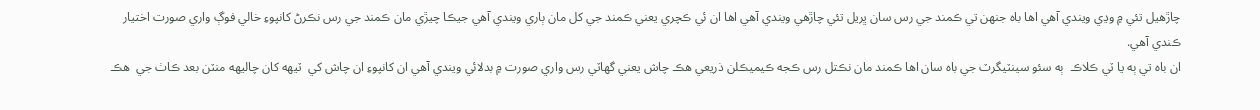چاڙهيل تئي ۾ وڍي ويندي آهي اها باه جنهن تي ڪمند جي رس سان ڀريل تئي چاڙهي ويندي آهي اها ان ئي ڪچري يعني ڪمند جي کل مان ٻاري ويندي آهي جيڪا چيڙي مان ڪمند جي رس نڪرڻ کانپوءِ خالي فوڳ واري صورت اختيار ڪندي آهي.
ان باه تي ٻه يا ٽي ڪلاڪ  ٻه سئو سينٽيگرٽ جي باه سان اها ڪمند مان نڪتل رس ڪجه ڪيميڪلن ذريعي هڪ چاش يعني گھاٽي رس واري صورت ۾ بدلائي ويندي آهي ان کانپوءِ ان چاش کي  ٽيهه کان چاليهه منٽن بعد ڪاٺ جي  هڪ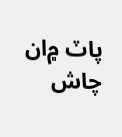پاٽ ۾ان چاش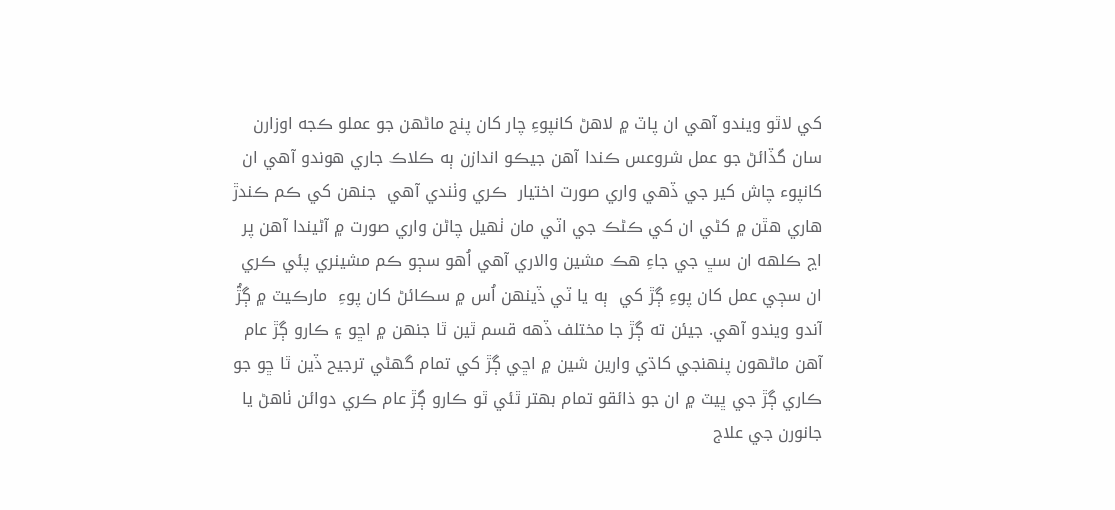کي لاٿو ويندو آهي ان پاٽ ۾ لاهڻ کانپوءِ چار کان پنج ماڻهن جو عملو ڪجه اوزارن سان گڏائڻ جو عمل شروعس ڪندا آهن جيڪو اندازن ٻه ڪلاڪ جاري هوندو آهي ان کانپوء چاش کير جي ڏهي واري صورت اختيار  ڪري وٺندي آهي  جنهن کي ڪم ڪندڙ هاري هٿن ۾ کڻي ان کي ڪڻڪ جي اٽي مان ٺهيل چاڻن واري صورت ۾ آڻيندا آهن پر اڃ ڪلهه ان سڀ جي جاءِ هڪ مشين والاري آهي اُهو سڄو ڪم مشينري پئي ڪري ان سڄي عمل کان پوءِ ڳڙ کي  ٻه يا ٽي ڏينهن اُس ۾ سڪائڻ کان پوءِ  مارڪيٽ ۾ ڳڙُ آندو ويندو آهي. جيئن ته ڳڙ جا مختلف ڏهه قسم ٿين ٿا جنهن ۾ اڇو ۽ ڪارو ڳڙ عام آهن ماڻهون پنهنجي کاڌي وارين شين ۾ اڇي ڳڙ کي تمام گهڻي ترجيح ڏين ٿا ڇو جو ڪاري ڳڙ جي ڀيٽ ۾ ان جو ذائقو تمام بهتر ٿئي ٿو ڪارو ڳڙ عام ڪري دوائن ٺاهڻ يا جانورن جي علاج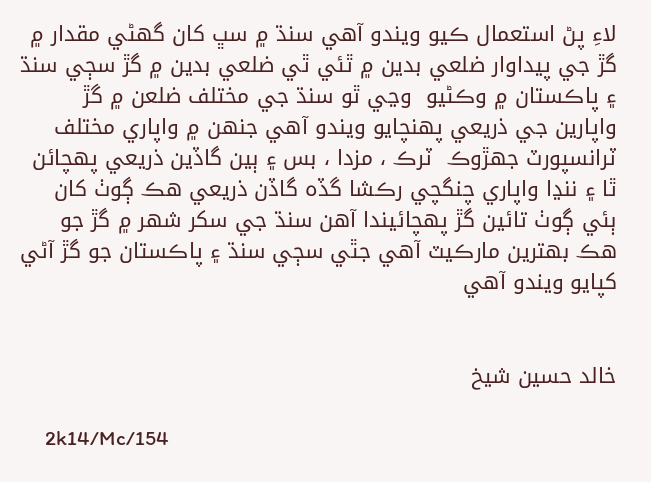لاءِ پڻ استعمال ڪيو ويندو آهي سنڌ ۾ سڀ کان گهڻي مقدار ۾ گڙ جي پيداوار ضلعي بدين ۾ ٿئي ٿي ضلعي بدين ۾ گڙ سڄي سنڌ  ۽ پاڪستان ۾ وڪڻيو  وڃي ٿو سنڌ جي مختلف ضلعن ۾ گڙ واپارين جي ذريعي پهنچايو ويندو آهي جنهن ۾ واپاري مختلف ٽرانسپورٽ جهڙوڪ  ٽرڪ ، مزدا ، بس ۽ ٻين گاڏين ذريعي پهچائن ٿا ۽ ننڍا واپاري چنگچي رڪشا گڏه گاڏن ذريعي هڪ ڳوٺ کان ٻئي ڳوٺ تائين گڙ پهچائيندا آهن سنڌ جي سکر شهر ۾ گڙ جو هڪ بهترين مارڪيٽ آهي جٿي سڄي سنڌ ۽ پاڪستان جو گڙ آڻي کپايو ويندو آهي


خالد حسين شيخ

     2k14/Mc/154